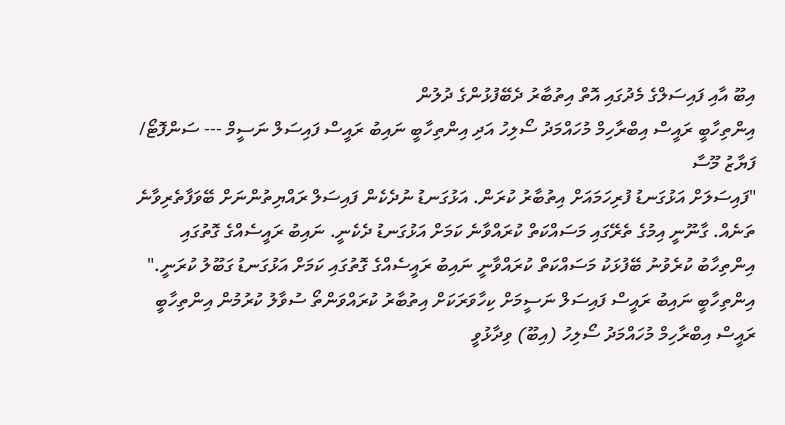އިބޫ އާއި ފައިސަލްގެ މެދުގައި އޮތް އިތުބާރު ދެބޭފުޅުންގެ ދުލުން
އިންތިހާބީ ރައީސް އިބްރާހިމް މުހައްމަދު ސޯލިހު އަދި އިންތިހާބީ ނައިބު ރައީސް ފައިސަލް ނަސީމް --- ސަންފޮޓޯ/ ފަޔާޒު މޫސާ
"ފައިސަލަށް އަޅުގަނޑު ފުރިހަމައަށް އިތުބާރު ކުރަން. އަޅުގަނޑު ނުދެކެން ފައިސަލް ރައްޔިތުންނަށް ބޭވަފާތެރިވާނެ ތަނެއް. ގާނޫނީ އިމުގެ ތެރޭގައި މަސައްކަތް ކުރައްވާނެ ކަމަށް އަޅުގަނޑު ދެކެނީ. ނައިބު ރައީސެއްގެ ގޮތުގައި އިންތިހާބު ކުރެވުނު ބޭފުޅަކު މަސައްކަތް ކުރައްވާނީ ނައިބު ރައީސެއްގެ ގޮތުގައި ކަމަށް އަޅުގަނޑު ގަބޫލު ކުރަނީ." އިންތިހާބީ ނައިބު ރައީސް ފައިސަލް ނަސީމަށް ކިހާވަރަކަށް އިތުބާރު ކުރައްވަންތޯ ސުވާލު ކުރުމުން އިންތިހާބީ ރައީސް އިބްރާހިމް މުހައްމަދު ސޯލިހު (އިބޫ) ވިދާޅުވީ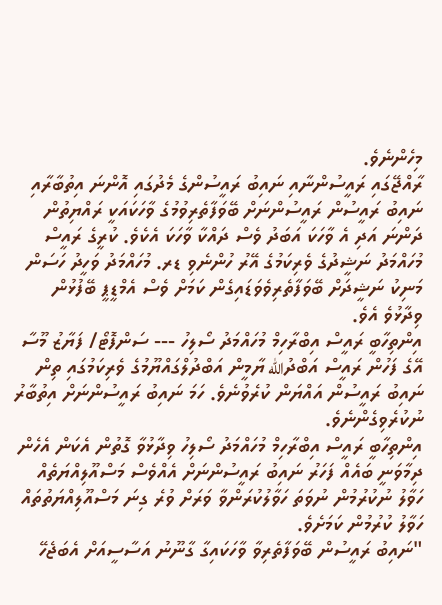މިހެންނެވެ.
ރާއްޖޭގައި ރައީސުންނާއި ނައިބު ރައީސުންގެ މެދުގައި އޮންނަ އިތުބާރާއި ނައިބު ރައީސުން ރައީސުންނަށް ބޭވަފާތެރިވުމުގެ ވާހަކައަކީ ރައްޔިތުން ދަންނަ އަދި އެ ވާހަކަ އަބަދު ވެސް ދައްކާ ވާހަކަ އެކެވެ. ކުރީގެ ރައީސް މުހައްމަދު ނަޝީދުގެ ވެރިކަމުގެ އޭރު ހުންނެވި ޑރ. މުހައްމަދު ވަހީދު ހަސަން މަނިކު ނަޝީދަށް ބޭވަފާތެރިވެވަޑައިގެން ކަމަށް ވެސް އެމްޑީޕީ ބޭފުޅުން ވިދާޅުވެ އެވެ.
އިންތިހާބީ ރައީސް އިބްރާހިމް މުހައްމަދު ސޯލިހު --- ސަންފޮޓޯ/ ފަޔާޒު މޫސާ
އޭގެ ފަހުން ރައީސް އަބްދުالله ޔާމީން އަބްދުލްގައްޔޫމުގެ ވެރިކަމުގައި ތިން ނައިބު ރައީސުން އައްޔަން ކުރެވުނެވެ. ހަމަ ނައިބު ރައީސުންނަށް އިތުބާރު ނުކުރެވިގެންނެވެ.
އިންތިހާބީ ރައީސް އިބްރާހިމް މުހައްމަދު ސޯލިހު ވިދާޅުވާ ގޮތުން އެކަން އެހެން ދިމާވަނީ ބައެއް ފަހަރު ނައިބު ރައީސުންނަށް އެއްވެސް މަސްއޫލިއްޔަތެއް ހަވާލު ނުކުރުމުން ނުވަތަ ހަވާލުކުރަންވާ ވަރަށް ވުރެ ގިނަ މަސްއޫލިއްޔަތުތައް ހަވާލު ކުރުމުން ކަމަށެވެ.
"ނައިބު ރައީސުން ބޭވަފާތެރިވާ ވާހަކައިގާ ގާނޫނު އަސާސީއަށް އެބަޖެހޭ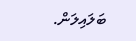ބަލައިލަން.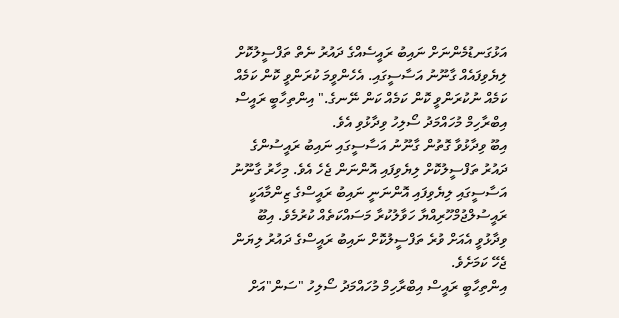އަޅުގަނޑުމެންނަށް ނައިބު ރައީސެއްގެ ދައުރު ނެތް ތަފްސީލުކޮށް ލިޔެވިފައެއް ގާނޫނު އަސާސީގައި. އެހެންވީމަ ކުރަންވީ ކޮން ކަމެއް ކަމެއް ނުކުރަންވީ ކޮން ކަމެއް ކަން ނޭނގެ." އިންތިހާބީ ރައީސް އިބްރާހިމް މުހައްމަދު ސޯލިހު ވިދާޅުވި އެވެ.
އިބޫ ވިދާޅުވާ ގޮތުން ގާނޫނު އަސާސީގައި ނައިބު ރައީސުންގެ ދައުރު ތަފްސީލުކޮށް ލިޔެވިފައި އޮންނަން ޖެހެ އެވެ. މިހާރު ގާނޫނު އަސާސީގައި ލިޔެވިފައި އޮންނަނީ ނައިބު ރައީސްގެ ޒިންމާއަކީ ރައީސުލްޖުމްހޫރިއްޔާ ހަވާލުކުރާ މަސައްކަތެއް ކުރުމެވެ. އިބޫ ވިދާޅުވީ އެއަށް ވުރެ ތަފްސީލުކޮށް ނައިބު ރައީސްގެ ދައުރު ލިޔަން ޖެހޭ ކަމަށެވެ.
އިންތިހާބީ ރައީސް އިބްރާހިމް މުހައްމަދު ސޯލިހު "ސަން"އަށް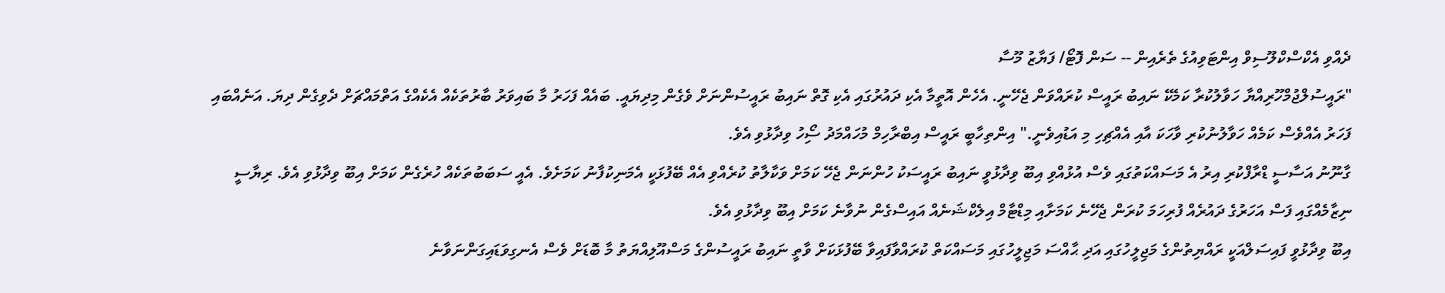ދެއްވި އެކްސްކްލޫސިވް އިންޓަވިއުގެ ތެރެއިން -- ސަން ފޮޓޯ/ ފަޔާޒު މޫސާ
"ރައީސުލްޖުމްހޫރިއްޔާ ހަވާލުކުރާ ކަމެކޭ ނައިބު ރައީސް ކުރައްވަން ޖެހޭނީ. އެހެން އޮތީމާ އެކި ދައުރުގައި އެކި ގޮތް ނައިބު ރައީސުންނަށް ވެގެން މިދިޔައީ. ބައެއް ފަހަރު މާ ބައިވަރު ބާރުތަކެއް އެކެއްގެ އަތްމައްޗަށް ދެވިގެން ދިޔަ. އަނެއްބައި ފަހަރު އެއްވެސް ކަމެއް ހަވާލުނުކުރި ވާހަކަ އާއި އެއްޗިހި މި އަޑުއިވެނީ." އިންތިހާބީ ރައީސް އިބްރާހިމް މުހައްމަދު ސޯިހު ވިދާޅުވި އެވެ.
ގާނޫނު އަސާސީ ޑްރާފްކުރި އިރު އެ މަސައްކަތުގައި ވެސް އުޅުއްވި އިބޫ ވިދާޅުވީ ނައިބު ރައީސަކު ހުންނަން ޖެހޭ ކަމަށް ވަކާލާތު ކުރެއްވި އެއް ބޭފުޅަކީ އެމަނިކުފާނު ކަމަށެވެ. އެއީ ސަބަބުތަކެއް ހުރެގެން ކަމަށް އިބޫ ވިދާޅުވި އެވެ. ރިޔާސީ ނިޒާމެއްގައި ފަސް އަހަރުގެ ދައުރެއް ފުރިހަމަ ކުރަން ޖެހޭނެ ކަމަށާއި މިޑްޓާމް އިލެކްޝަނެއް އައިސްގެން ނުވާނެ ކަމަށް އިބޫ ވިދާޅުވި އެވެ.
އިބޫ ވިދާޅުވީ ފައިސަލްއަކީ ރައްޔިތުންގެ މަޖިލީހުގައި އަދި ޙާއްސަ މަޖިލީހުގައި މަސައްކަތް ކުރައްވާފައިވާ ބޭފުޅަކަށް ވާތީ ނައިބު ރައީސުންގެ މަސްއޫލިއްޔަތު މާ ބޮޑަށް ވެސް އެނގިވަޑައިގަންނަވާނެ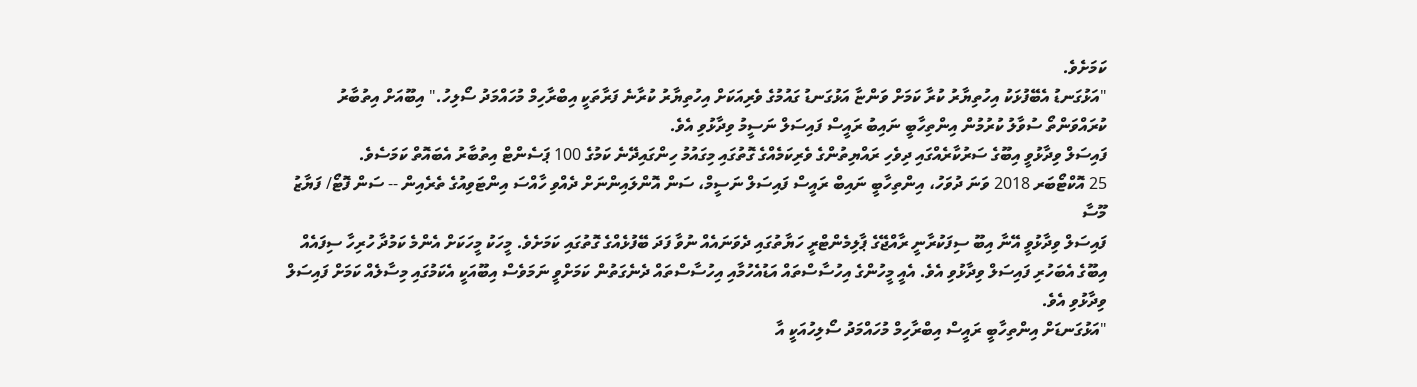ކަމަށެވެ.
"އަޅުގަނޑު އެބޭފުޅަކު އިހުތިޔާރު ކުރާ ކަމަށް ވަންޏާ އަޅުގަނޑު ގައުމުގެ ވެރިއަކަށް އިހުތިޔާރު ކުރާނެ ފަރާތަކީ އިބްރާހިމް މުހައްމަދު ސޯލިހު." އިބޫއަށް އިތުބާރު ކުރައްވަންތޯ ސުވާލު ކުރުމުން އިންތިހާބީ ނައިބު ރައީސް ފައިސަލް ނަސީމު ވިދާޅުވި އެވެ.
ފައިސަލް ވިދާޅުވީ އިބޫގެ ސަރުކާރެއްގައި ދިވެހި ރައްޔިތުންގެ ވެރިކަމެއްގެ ގޮތުގައި މިގައުމު ހިންގައިދޭނެ ކަމުގެ 100 ޕަސެންޓް އިތުބާރު އެބައޮތް ކަމަސެވެ.
25 އޮކްޓޯބަރ 2018 ވަނަ ދުވަހު، އިންތިހާބީ ނައިބް ރައީސް ފައިސަލް ނަސީމް، ސަން އޮންލައިންނަށް ދެއްވި ހާއްސަ އިންޓަވިއުގެ ތެރެއިން -- ސަން ފޮޓޯ/ ފަޔާޒު މޫސާ
ފައިސަލް ވިދާޅުވީ އޭނާ އިބޫ ސިފަކުރާނީ ރާއްޖޭގެ ޕާލިމެންޓްރީ ހަޔާތުގައި ދެވަނައެއް ނުވާ ފަދަ ބޭފުޅެއްގެ ގޮތުގައި ކަމަށެވެ. މީހަކު މީހަކަށް އެންމެ ކަމުދާ ހުރިހާ ސިފައެއް އިބޫގެ އެބަހުރި ފައިސަލް ވިދާޅުވި އެވެ. އެއީ މީހުންގެ އިހުސާސްތައް އަޑުއެހުމާއި އިހުސާސްތައް ދެނެގަތުން ކަމަށްވީ ނަމަވެސް އިބޫއަކީ އެކަމުގައި މިސާލެއް ކަމަށް ފައިސަލް ވިދާޅުވި އެވެ.
"އަޅުގަނޑަށް އިންތިހާބީ ރައީސް އިބްރާހިމް މުހައްމަދު ސޯލިހުއަކީ އާ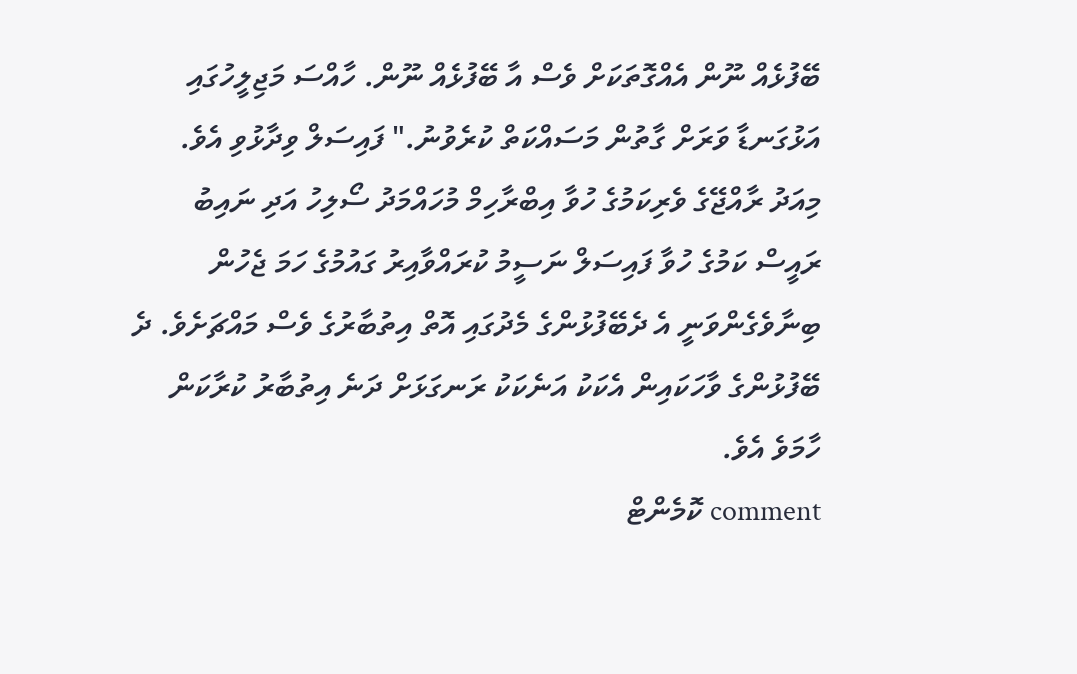ބޭފުޅެއް ނޫން އެއްގޮތަކަށް ވެސް އާ ބޭފުޅެއް ނޫން. ހާއްސަ މަޖިލީހުގައި އަޅުގަނޑާ ވަރަށް ގާތުން މަސައްކަތް ކުރެވުނު." ފައިސަލް ވިދާޅުވި އެވެ.
މިއަދު ރާއްޖޭގެ ވެރިކަމުގެ ހުވާ އިބްރާހިމް މުހައްމަދު ސޯލިހު އަދި ނައިބު ރައީސް ކަމުގެ ހުވާ ފައިސަލް ނަސީމު ކުރައްވާއިރު ގައުމުގެ ހަމަ ޖެހުން ބިނާވެގެންވަނީ އެ ދެބޭފުޅުންގެ މެދުގައި އޮތް އިތުބާރުގެ ވެސް މައްޗަށެވެ. ދެ ބޭފުޅުންގެ ވާހަކައިން އެކަކު އަނެކަކު ރަނގަޅަށް ދަނެ އިތުބާރު ކުރާކަން ހާމަވެ އެވެ.
comment ކޮމެންޓް